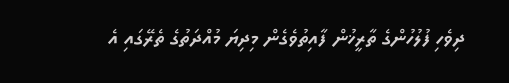ދިވެހި ފުލުހުންގެ ތާރީޚުން ފާއިތުވެގެން މިދިޔަ މުއްދަތުގެ ތެރޭގައި އެ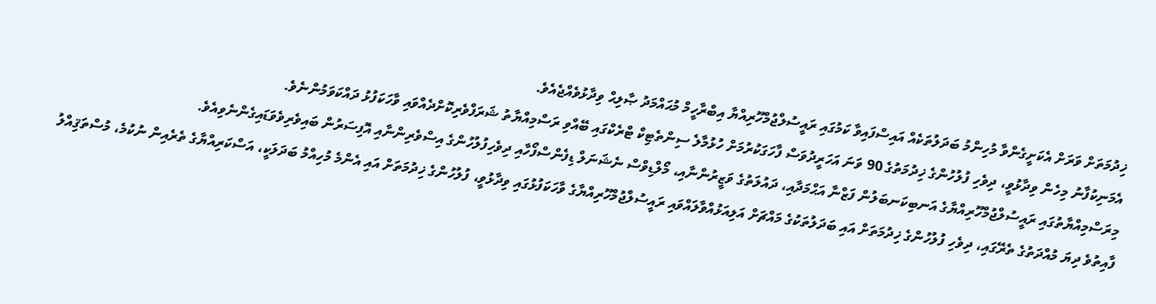ޚިދުމަތަށް ވަރަށް އެކަށީގެންވާ މުހިންމު ބަދަލުތަކެއް އައިސްފައިވާ ކަމުގައި ރައީސުލްޖުމްހޫރިއްޔާ އިބްރާހީމް މުޙައްމަދު ޞާލިޙް ވިދާޅުވެއްޖެއެވެ.
އެމަނިކުފާނު މިހެން ވިދާޅުވީ، ދިވެހި ފުލުހުންގެ ޚިދުމަތުގެ 90 ވަނަ އަހަރީދުވަސް ފާހަގަކުރުމަށް ހުޅުމާލެ ސިންތެޓިކް ޓްރެކްގައި ބޭއްވި ރަސްމިއްޔާތު ޝަރަފްވެރިކޮށްދެއްވައި ވާހަކަފުޅު ދައްކަވަމުންނެވެ.
މިރަސްމިއްޔާތުގައި ރައީސުލްޖުމްހޫރިއްޔާގެ އަނބިކަނބަލުން ފަޒްނާ އަޙްމަދާއި، ދައުލަތުގެ ވަޒީރުންނާއި، މޯލްޑިވްސް ނެޝަނަލް ޑިފެންސްފޯހާއި ދިވެހިފުލުހުންގެ އިސްވެރިންނާއި އޮފިސަރުން ބައިވެރިވެވަޑައިގެންނެވިއެވެ.
ފާއިތުވެ ދިޔަ މުއްދަތުގެ ތެރޭގައި، ދިވެހި ފުލުހުންގެ ޚިދުމަތަށް އައި ބަދަލުތަކުގެ މައްޗަށް އަލިއަޅުއްވާލައްވައި ރައީސުލްޖުމްހޫރިއްޔާގެ ވާހަކަފުޅުގައި ވިދާޅުވީ، ފުލުހުންގެ ޚިދުމަތަށް އައި އެންމެ މުހިއްމު ބަދަލަކީ، އަސްކަރިއްޔާގެ ތެރެއިން ނުކުމެ، މުސްތަޤިއްލު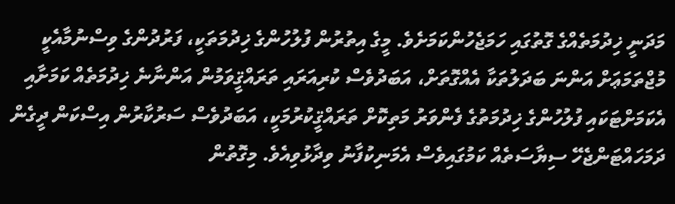މަދަނީ ޚިދުމަތެއްގެ ގޮތުގައި ހަމަޖެހުންކަމަށެވެ. މީގެ އިތުރުން ފުލުހުންގެ ޚިދުމަތަކީ، ފަރުދުންގެ ވިސްނުމާއެކީ މުޖްތަމަޢަށް އަންނަ ބަދަލުތަކާ އެއްގޮތަށް، އަބަދުވެސް ކުރިއަރައި ތަރައްޤީވަމުން އަންނާނެ ޚިދުމަތެއް ކަމަށާއި އެކަމަށްޓަކައި ފުލުހުންގެ ޚިދުމަތުގެ ފެންވަރު މަތިކޮށް ތަރައްޤީކުރުމަކީ، އަބަދުވެސް ސަރުކާރުން އިސްކަން ދީގެން ދަމަހައްޓަންޖެހޭ ސިޔާސަތެއް ކަމުގައިވެސް އެމަނިކުފާނު ވިދާޅުވިއެވެ. މިގޮތުން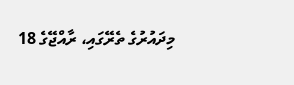މިދައުރުގެ ތެރޭގައި، ރާއްޖޭގެ 18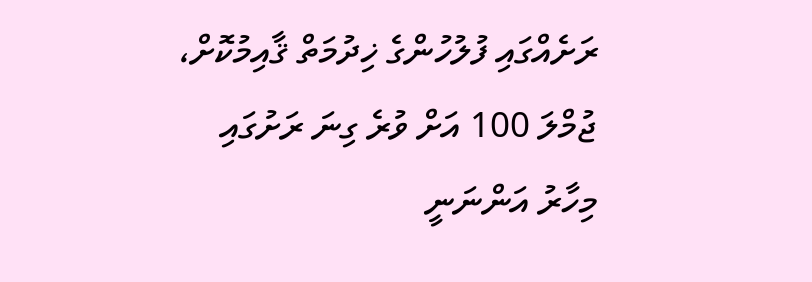ރަށެއްގައި ފުލުހުންގެ ޚިދުމަތް ޤާއިމުކޮށް، ޖުމްލަ 100 އަށް ވުރެ ގިނަ ރަށުގައި މިހާރު އަންނަނީ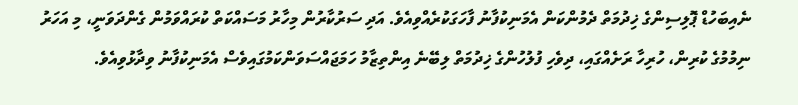ނެއިބަހުޑް ޕޮލިސިންގެ ޚިދުމަތް ދެމުންކަން އެމަނިކުފާނު ފާހަގަކުރެއްވިއެވެ. އަދި ސަރުކާރުން މިހާރު މަސައްކަތް ކުރައްވަމުން ގެންދަވަނީ، މި އަހަރު ނިމުމުގެ ކުރިން، ހުރިހާ ރަށެއްގައި، ދިވެހި ފުލުހުންގެ ޚިދުމަތް ލިބޭނެ އިންތިޒާމު ހަމަޖައްސަވަންކަމުގައިވެސް އެމަނިކުފާނު ވިދާޅުވިއެވެ.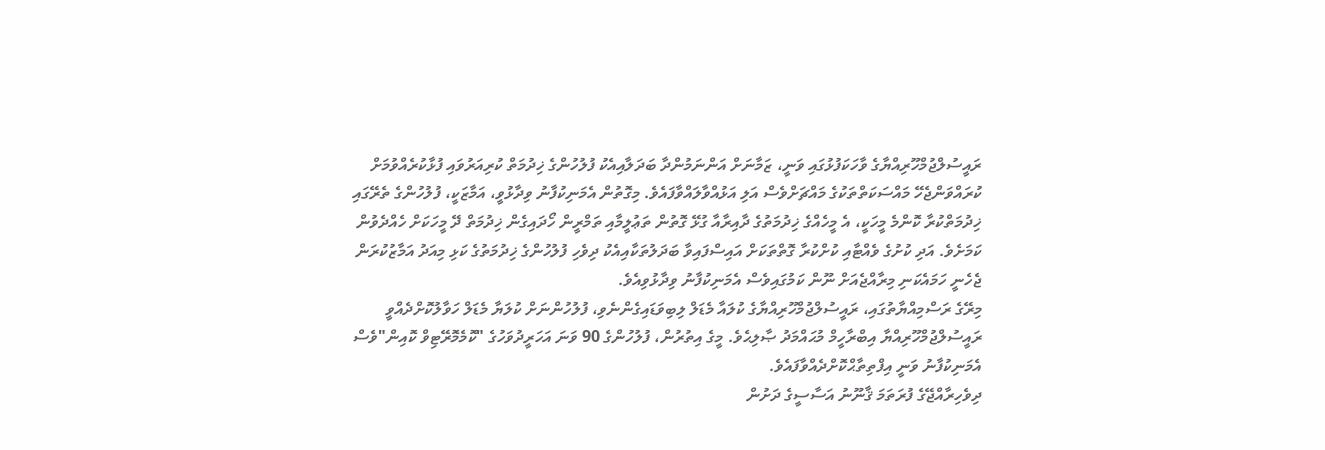ރައީސުލްޖުމްހޫރިއްޔާގެ ވާހަކަފުޅުގައި ވަނީ، ޒަމާނަށް އަންނަމުންދާ ބަދަލާއިއެކު ފުލުހުންގެ ޚިދުމަތް ކުރިއަރުވައި ފުޅާކުރެއްވުމަށް ކުރައްވަންޖެހޭ މައްސަކަތްތަކުގެ މައްޗަށްވެސް އަލި އަޅުއްވާލައްވާފައެވެ. މިގޮތުން އެމަނިކުފާނު ވިދާޅުވީ، އަމާޒަކީ، ފުލުހުންގެ ތެރޭގައި ޚިދުމަތްކުރާ ކޮންމެ މީހަކީ، އެ މީހެއްގެ ޚިދުމަތުގެ ދާއިރާއާ ގުޅޭ ގޮތުން ތަޢުލީމާއި ތަމްރީން ހޯދައިގެން ޚިދުމަތް ދޭ މީހަކަށް ހެއްދެވުން ކަމަށެވެ. އަދި ކުށުގެ ވެއްޓާއި ކުށްކުރާ ގޮތްތަކަށް އައިސްފައިވާ ބަދަލުތަކާއިއެކު ދިވެހި ފުލުހުންގެ ޚިދުމަތުގެ ކަޅި މިއަދު އަމާޒުކުރަން ޖެހެނީ ހަމައެކަނި މިރާއްޖެއަށް ނޫން ކަމުގައިވެސް އެމަނިކުފާނު ވިދާޅުވިއެވެ.
މިރޭގެ ރަސްމިއްޔާތުގައި، ރައީސުލްޖުމްހޫރިއްޔާގެ ކުލައާ މެޑަލް ލިބިވަޑައިގެންނެވި، ފުލުހުންނަށް ކުލަޔާ މެޑަލް ހަވާލުކޮށްދެއްވީ ރައީސުލްޖުމްހޫރިއްޔާ އިބްރާހީމް މުޙައްމަދު ޞާލިޙެވެ. މީގެ އިތުރުން، ފުލުހުންގެ 90 ވަނަ އަހަރީދުވަހުގެ "ކޮމެމޮރޭޓިވް ކޮއިން"ވެސް އެމަނިކުފާނު ވަނީ އިފްތިތާޙްކޮށްދެއްވާފައެވެ.
ދިވެހިރާއްޖޭގެ ފުރަތަމަ ޤާނޫނު އަސާސީގެ ދަށުން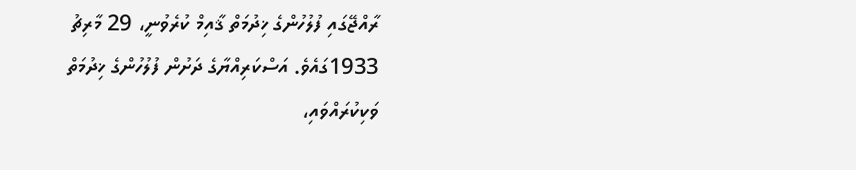ރާއްޖޭގައި ފުލުހުންގެ ޚިދުމަތް ޤާއިމް ކުރެވުނީ، 29 މާރިޗު 1933ގައެވެ. އަސްކަރިއްޔާގެ ދަށުން ފުލުހުންގެ ޚިދުމަތް ވަކިކުރައްވައި،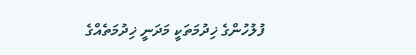ފުލުހުންގެ ޚިދުމަތަކީ މަދަނީ ޚިދުމަތެއްގެ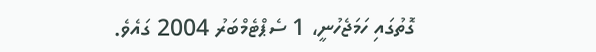ގޮތުގައި ހަމަޖެހުނީ، 1 ސެޕްޓެމްބަރު 2004 ގައެވެ.